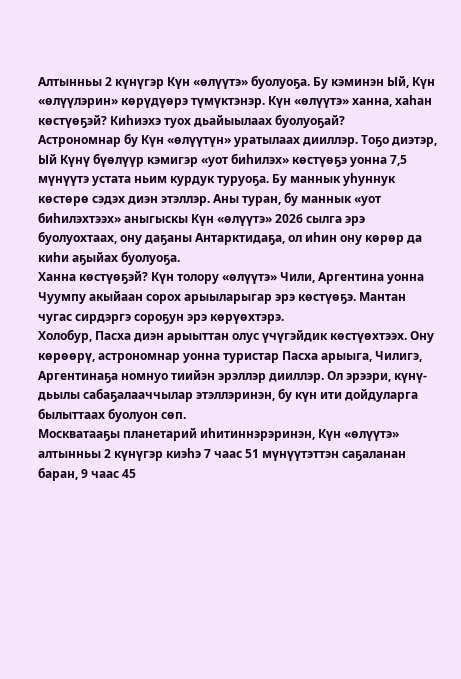Алтынньы 2 күнүгэр Күн «өлүүтэ» буолуоҕа. Бу кэминэн Ый, Күн «өлүүлэрин» көрүдүөрэ түмүктэнэр. Күн «өлүүтэ» ханна, хаһан көстүөҕэй? Киһиэхэ туох дьайыылаах буолуоҕай?
Астрономнар бу Күн «өлүүтүн» уратылаах дииллэр. Тоҕо диэтэр, Ый Күнү бүөлүүр кэмигэр «уот биһилэх» көстүөҕэ уонна 7,5 мүнүүтэ устата ньим курдук туруоҕа. Бу маннык уһуннук көстөрө сэдэх диэн этэллэр. Аны туран, бу маннык «уот биһилэхтээх» аныгыскы Күн «өлүүтэ» 2026 сылга эрэ буолуохтаах, ону даҕаны Антарктидаҕа, ол иһин ону көрөр да киһи аҕыйах буолуоҕа.
Ханна көстүөҕэй? Күн толору «өлүүтэ» Чили, Аргентина уонна Чуумпу акыйаан сорох арыыларыгар эрэ көстүөҕэ. Мантан чугас сирдэргэ сороҕун эрэ көрүөхтэрэ.
Холобур, Пасха диэн арыыттан олус үчүгэйдик көстүөхтээх. Ону көрөөрү, астрономнар уонна туристар Пасха арыыга, Чилигэ, Аргентинаҕа номнуо тиийэн эрэллэр дииллэр. Ол эрээри, күнү-дьылы сабаҕалааччылар этэллэринэн, бу күн ити дойдуларга былыттаах буолуон сөп.
Москватааҕы планетарий иһитиннэрэринэн, Күн «өлүүтэ» алтынньы 2 күнүгэр киэһэ 7 чаас 51 мүнүүтэттэн саҕаланан баран, 9 чаас 45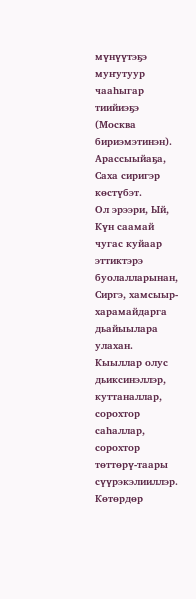мүнүүтэҕэ муҥутуур чааһыгар тиийиэҕэ (Москва бириэмэтинэн). Арассыыйаҕа, Саха сиригэр көстүбэт.
Ол эрээри, Ый, Күн саамай чугас куйаар эттиктэрэ буолалларынан, Сиргэ, хамсыыр-харамайдарга дьайыылара улахан. Кыыллар олус дьиксинэллэр, куттаналлар, сорохтор саһаллар, сорохтор төттөрү-таары сүүрэкэлииллэр. Көтөрдөр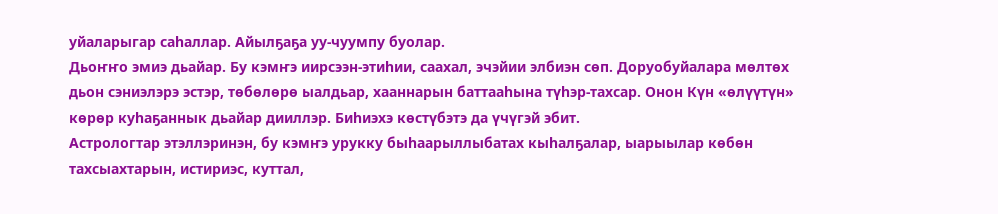уйаларыгар саһаллар. Айылҕаҕа уу-чуумпу буолар.
Дьоҥҥо эмиэ дьайар. Бу кэмҥэ иирсээн-этиһии, саахал, эчэйии элбиэн сөп. Доруобуйалара мөлтөх дьон сэниэлэрэ эстэр, төбөлөрө ыалдьар, хааннарын баттааһына түһэр-тахсар. Онон Күн «өлүүтүн» көрөр куһаҕаннык дьайар дииллэр. Биһиэхэ көстүбэтэ да үчүгэй эбит.
Астрологтар этэллэринэн, бу кэмҥэ урукку быһаарыллыбатах кыһалҕалар, ыарыылар көбөн тахсыахтарын, истириэс, куттал,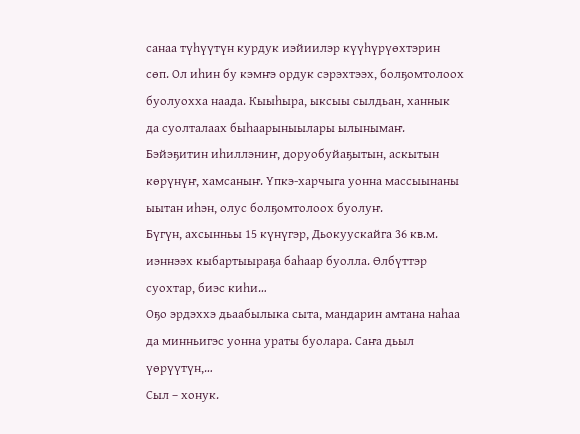санаа түһүүтүн курдук иэйиилэр күүһүрүөхтэрин сөп. Ол иһин бу кэмҥэ ордук сэрэхтээх, болҕомтолоох буолуохха наада. Кыыһыра, ыксыы сылдьан, ханнык да суолталаах быһаарыныылары ылынымаҥ. Бэйэҕитин иһиллэниҥ, доруобуйаҕытын, аскытын көрүнүҥ, хамсаныҥ. Үпкэ-харчыга уонна массыынаны ыытан иһэн, олус болҕомтолоох буолуҥ.
Бүгүн, ахсынньы 15 күнүгэр, Дьокуускайга 36 кв.м. иэннээх кыбартыыраҕа баһаар буолла. Өлбүттэр суохтар, биэс киһи…
Оҕо эрдэххэ дьаабылыка сыта, мандарин амтана наһаа да минньигэс уонна ураты буолара. Саҥа дьыл үөрүүтүн,…
Сыл – хонук.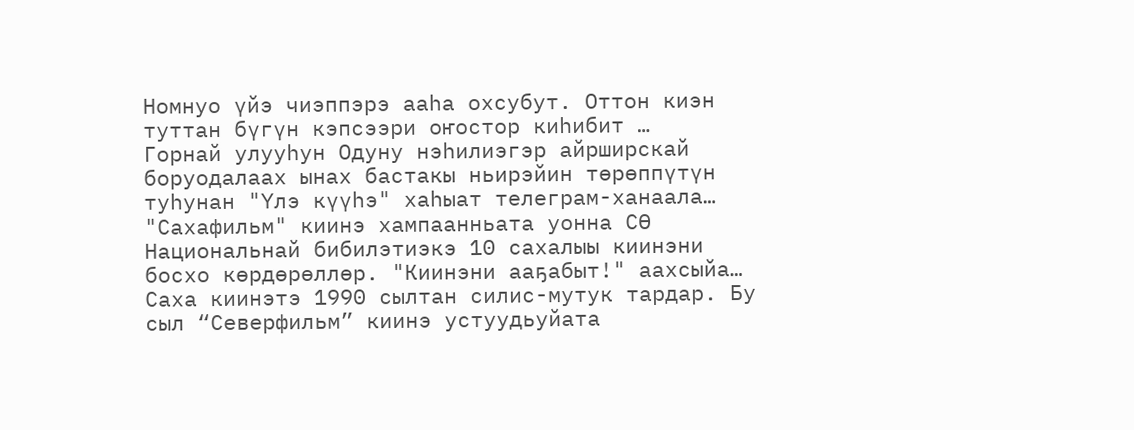Номнуо үйэ чиэппэрэ ааһа охсубут. Оттон киэн туттан бүгүн кэпсээри оҥостор киһибит …
Горнай улууһун Одуну нэһилиэгэр айрширскай боруодалаах ынах бастакы ньирэйин төрөппүтүн туһунан "Үлэ күүһэ" хаһыат телеграм-ханаала…
"Сахафильм" киинэ хампаанньата уонна СӨ Национальнай бибилэтиэкэ 10 сахалыы киинэни босхо көрдөрөллөр. "Киинэни ааҕабыт!" аахсыйа…
Саха киинэтэ 1990 сылтан силис-мутук тардар. Бу сыл “Северфильм” киинэ устуудьуйата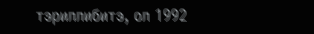тэриллибитэ, ол 1992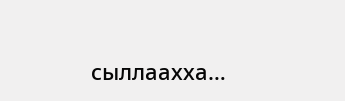сыллаахха…